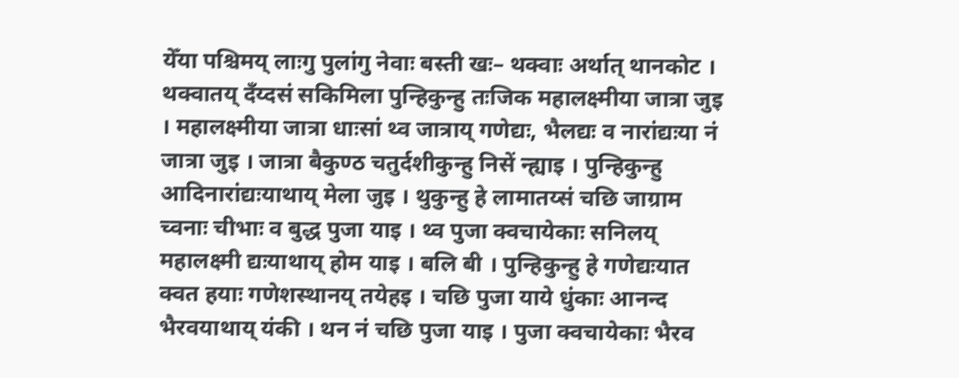येँया पश्चिमय् लाःगु पुलांगु नेवाः बस्ती खः– थक्वाः अर्थात् थानकोट । थक्वातय् दँय्दसं सकिमिला पुन्हिकुन्हु तःजिक महालक्ष्मीया जात्रा जुइ । महालक्ष्मीया जात्रा धाःसां थ्व जात्राय् गणेद्यः, भैलद्यः व नारांद्यःया नं जात्रा जुइ । जात्रा बैकुण्ठ चतुर्दशीकुन्हु निसें न्ह्याइ । पुन्हिकुन्हु आदिनारांद्यःयाथाय् मेला जुइ । थुकुन्हु हे लामातय्सं चछि जाग्राम च्वनाः चीभाः व बुद्ध पुजा याइ । थ्व पुजा क्वचायेकाः सनिलय् महालक्ष्मी द्यःयाथाय् होम याइ । बलि बी । पुन्हिकुन्हु हे गणेद्यःयात क्वत हयाः गणेशस्थानय् तयेहइ । चछि पुजा याये धुंकाः आनन्द भैरवयाथाय् यंकी । थन नं चछि पुजा याइ । पुजा क्वचायेकाः भैरव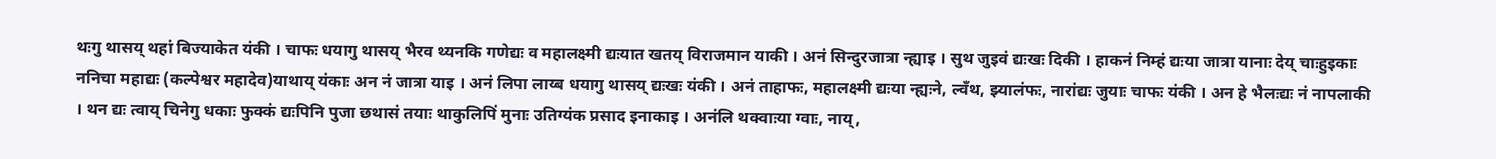थःगु थासय् थहां बिज्याकेत यंकी । चाफः धयागु थासय् भैरव थ्यनकि गणेद्यः व महालक्ष्मी द्यःयात खतय् विराजमान याकी । अनं सिन्दुरजात्रा न्ह्याइ । सुथ जुइवं द्यःखः दिकी । हाकनं निम्हं द्यःया जात्रा यानाः देय् चाःहुइकाः ननिचा महाद्यः (कल्पेश्वर महादेव)याथाय् यंकाः अन नं जात्रा याइ । अनं लिपा लाय्ब धयागु थासय् द्यःखः यंकी । अनं ताहाफः, महालक्ष्मी द्यःया न्ह्यःने, ल्वँथ, झ्यालंफः, नारांद्यः जुयाः चाफः यंकी । अन हे भैलःद्यः नं नापलाकी । थन द्यः त्वाय् चिनेगु धकाः फुक्कं द्यःपिनि पुजा छथासं तयाः थाकुलिपिं मुनाः उतिग्यंक प्रसाद इनाकाइ । अनंलि थक्वाःया ग्वाः, नाय्,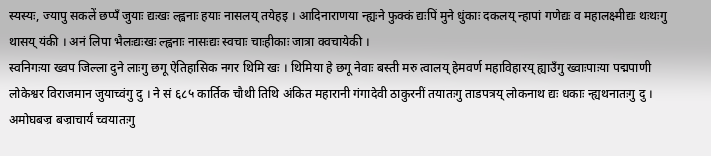स्यस्यः, ज्यापु सकलें छप्पँ जुयाः द्यःखः ल्ह्वनाः हयाः नासलय् तयेहइ । आदिनाराणया न्ह्यःने फुक्कं द्यःपिं मुने धुंकाः दकलय् न्हापां गणेद्यः व महालक्ष्मीद्यः थःथःगु थासय् यंकी । अनं लिपा भैलःद्यःखः ल्ह्वनाः नासःद्यः स्वचाः चाःहीकाः जात्रा क्वचायेकी ।
स्वनिगःया ख्वप जिल्ला दुने लाःगु छगू ऐतिहासिक नगर थिमि खः । थिमिया हे छगू नेवाः बस्ती मरु त्वालय् हेमवर्ण महाविहारय् ह्याउँगु ख्वाःपाःया पद्मपाणी लोकेश्वर विराजमान जुयाच्वंगु दु । ने सं ६८५ कार्तिक चौथी तिथि अंकित महारानी गंगादेवी ठाकुरनीं तयातःगु ताडपत्रय् लोकनाथ द्यः धकाः न्ह्यथनातःगु दु ।
अमोघबज्र बज्राचार्यं च्वयातःगु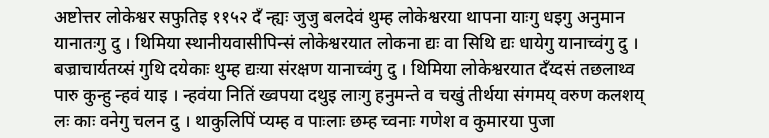अष्टोत्तर लोकेश्वर सफुतिइ ११५२ दँ न्ह्यः जुजु बलदेवं थुम्ह लोकेश्वरया थापना याःगु धइगु अनुमान यानातःगु दु । थिमिया स्थानीयवासीपिन्सं लोकेश्वरयात लोकना द्यः वा सिथि द्यः धायेगु यानाच्वंगु दु ।
बज्राचार्यतय्सं गुथि दयेकाः थुम्ह द्यःया संरक्षण यानाच्वंगु दु । थिमिया लोकेश्वरयात दँय्दसं तछलाथ्व पारु कुन्हु न्हवं याइ । न्हवंया नितिं ख्वपया दथुइ लाःगु हनुमन्ते व चखुं तीर्थया संगमय् वरुण कलशय् लः काः वनेगु चलन दु । थाकुलिपिं प्यम्ह व पाःलाः छम्ह च्वनाः गणेश व कुमारया पुजा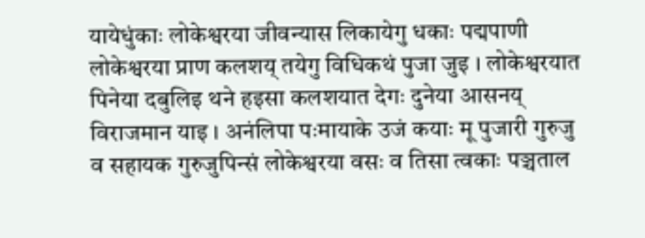यायेधुंकाः लोकेश्वरया जीवन्यास लिकायेगु धकाः पद्मपाणी लोकेश्वरया प्राण कलशय् तयेगु विधिकथं पुजा जुइ । लोकेश्वरयात पिनेया दबुलिइ थने हइसा कलशयात देगः दुनेया आसनय् विराजमान याइ । अनंलिपा पःमायाके उजं कयाः मू पुजारी गुरुजु व सहायक गुरुजुपिन्सं लोकेश्वरया वसः व तिसा त्वकाः पञ्चताल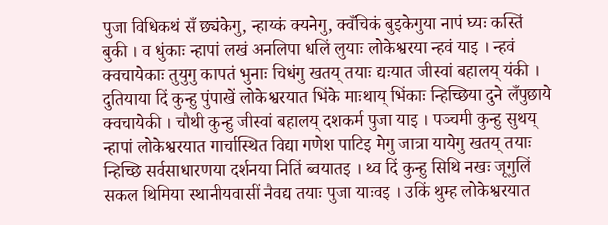पुजा विधिकथं सँ छ्यंकेगु, न्हाय्कं क्यनेगु, क्वँचिकं बुइकेगुया नापं घ्यः कस्तिं बुकी । व धुंकाः न्हापां लखं अनलिपा धलिं लुयाः लोकेश्वरया न्हवं याइ । न्हवं क्वचायेकाः तुयुगु कापतं भुनाः चिधंगु खतय् तयाः द्यःयात जीस्वां बहालय् यंकी ।
दुतियाया दिं कुन्हु पुंपाखें लोकेश्वरयात भिंके माःथाय् भिंकाः न्हिच्छिया दुने लँपुछाये क्वचायेकी । चौथी कुन्हु जीस्वां बहालय् दशकर्म पुजा याइ । पञ्चमी कुन्हु सुथय् न्हापां लोकेश्वरयात गार्चास्थित विद्या गणेश पाटिइ मेगु जात्रा यायेगु खतय् तयाः न्हिच्छि सर्वसाधारणया दर्शनया नितिं ब्वयातइ । थ्व दिं कुन्हु सिथि नखः जूगुलिं सकल थिमिया स्थानीयवासीं नैवद्य तयाः पुजा याःवइ । उकिं थुम्ह लोकेश्वरयात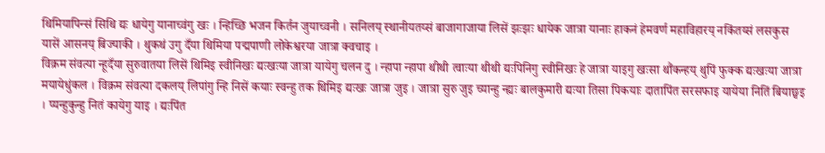थिमियापिन्सं सिथि द्यः धायेगु यानाच्वंगु खः । न्हिच्छि भजन किर्तन जुयाच्वनी । सनिलय् स्थानीयतय्सं बाजागाजाया लिसें झःझः धायेक जात्रा यानाः हाकनं हेमवर्ण महाविहारय् नकिंतय्सं लसकुस यासें आसनय् बिज्याकी । थुकथं उगु दँया थिमिया पद्मपाणी लोकेश्वरया जात्रा क्वचाइ ।
विक्रम संवत्या न्हूदँया सुरुवातया लिसें थिमिइ स्वीनिखः द्यःखःया जात्रा यायेगु चलन दु । न्हापा न्हापा थीथी त्वाःया थीथी द्यःपिनिगु स्वीनिखः हे जात्रा याइगु खःसा थौंकन्हय् थुपिं फुक्क द्यःखःया जात्रा मयायेधुंकल । विक्रम संवत्या दकलय् लिपांगु न्हि निसें कयाः स्वन्हु तक थिमिइ द्यःखः जात्रा जुइ । जात्रा सुरु जुइ च्यान्हु न्ह्यः बालकुमारी द्यःया तिसा पिकयाः दातापिंत सरसफाइ यायेया नितिं बियाछ्वइ । प्यन्हुकुन्हु नितं कायेगु याइ । द्यःपिंत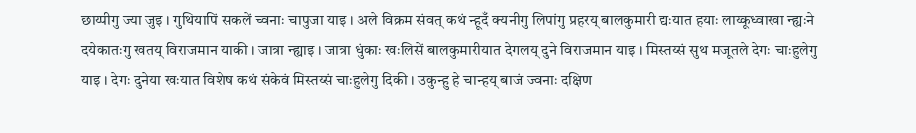छाय्पीगु ज्या जुइ । गुथियापिं सकलें च्वनाः चापुजा याइ । अले विक्रम संवत् कथं न्हूदँ क्यनीगु लिपांगु प्रहरय् बालकुमारी द्यःयात हयाः लाय्कूध्वाखा न्ह्यःने दयेकातःगु खतय् विराजमान याकी । जात्रा न्ह्याइ । जात्रा धुंकाः खःलिसें बालकुमारीयात देगलय् दुने विराजमान याइ । मिस्तय्सं सुथ मजूतले देगः चाःहुलेगु याइ । देगः दुनेया खःयात विशेष कथं संकेवं मिस्तय्सं चाःहुलेगु दिकी । उकुन्हु हे चान्हय् बाजं ज्वनाः दक्षिण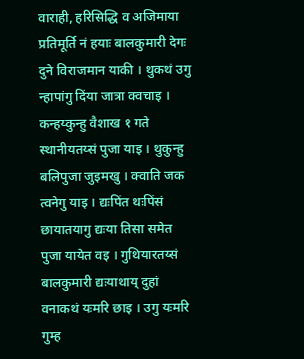वाराही, हरिसिद्धि व अजिमाया प्रतिमूर्ति नं हयाः बालकुमारी देगः दुने विराजमान याकी । थुकथं उगु न्हापांगु दिंया जात्रा क्वचाइ । कन्हय्कुन्हु वैशाख १ गते स्थानीयतय्सं पुजा याइ । थुकुन्हु बलिपुजा जुइमखु । क्वाति जक त्वनेगु याइ । द्यःपिंत थःपिंसं छायातयागु द्यःया तिसा समेत पुजा यायेत वइ । गुथियारतय्सं बालकुमारी द्यःयाथाय् दुहां वनाकथं यःमरि छाइ । उगु यःमरि गुम्ह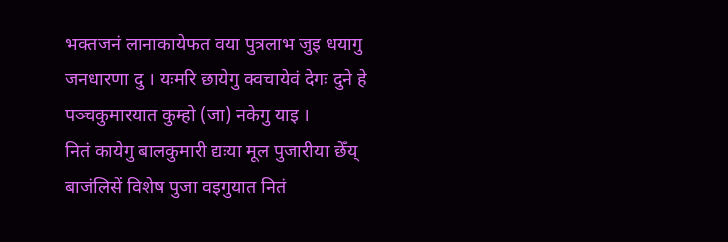भक्तजनं लानाकायेफत वया पुत्रलाभ जुइ धयागु जनधारणा दु । यःमरि छायेगु क्वचायेवं देगः दुने हे पञ्चकुमारयात कुम्हो (जा) नकेगु याइ ।
नितं कायेगु बालकुमारी द्यःया मूल पुजारीया छेँय् बाजंलिसें विशेष पुजा वइगुयात नितं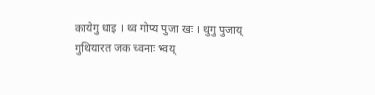कायेगु धाइ । थ्व गोप्य पुजा खः । थुगु पुजाय् गुथियारत जक च्वनाः भ्वय्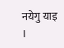नयेगु याइ ।